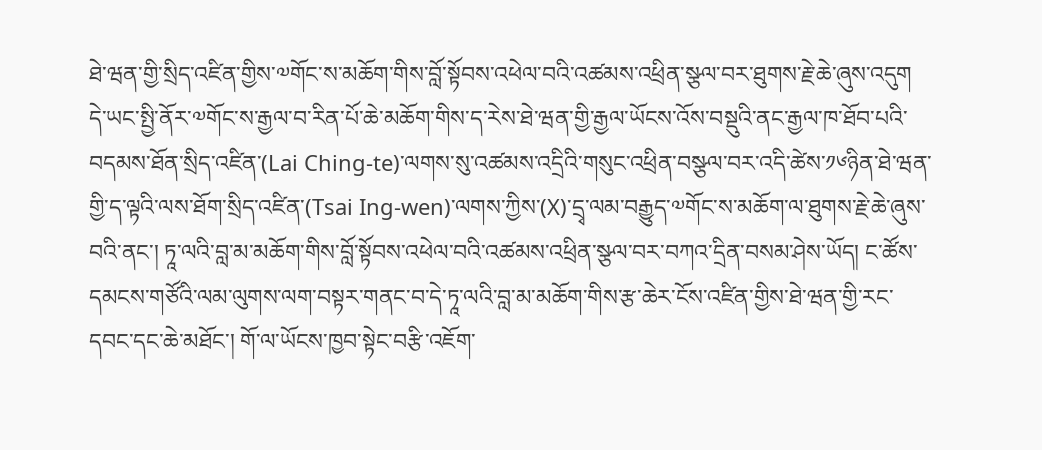ཐེ་ཝན་གྱི་སྲིད་འཛིན་གྱིས་༧གོང་ས་མཆོག་གིས་བློ་སྟོབས་འཕེལ་བའི་འཚམས་འཕྲིན་སྩལ་བར་ཐུགས་རྗེ་ཆེ་ཞུས་འདུག
དེ་ཡང་སྤྱི་ནོར་༧གོང་ས་རྒྱལ་བ་རིན་པོ་ཆེ་མཆོག་གིས་ད་རེས་ཐེ་ཝན་གྱི་རྒྱལ་ཡོངས་འོས་བསྡུའི་ནང་རྒྱལ་ཁ་ཐོབ་པའི་བདམས་ཐོན་སྲིད་འཛིན་(Lai Ching-te)་ལགས་སུ་འཚམས་འདྲིའི་གསུང་འཕྲིན་བསྩལ་བར་འདི་ཚེས་༡༦ཉིན་ཐེ་ཝན་གྱི་ད་ལྟའི་ལས་ཐོག་སྲིད་འཛིན་(Tsai Ing-wen)་ལགས་ཀྱིས་(X)་དྲྭ་ལམ་བརྒྱུད་༧གོང་ས་མཆོག་ལ་ཐུགས་རྗེ་ཆེ་ཞུས་བའི་ནང་། ཏཱ་ལའི་བླ་མ་མཆོག་གིས་བློ་སྟོབས་འཕེལ་བའི་འཚམས་འཕྲིན་སྩལ་བར་བཀའ་དྲིན་བསམ་ཤེས་ཡོད། ང་ཚོས་དམངས་གཙོའི་ལམ་ལུགས་ལག་བསྟར་གནང་བ་དེ་ཏཱ་ལའི་བླ་མ་མཆོག་གིས་རྩ་ཆེར་ངོས་འཛིན་གྱིས་ཐེ་ཝན་གྱི་རང་དབང་དང་ཆེ་མཐོང་། གོ་ལ་ཡོངས་ཁྱབ་སྟེང་བརྩི་འཇོག་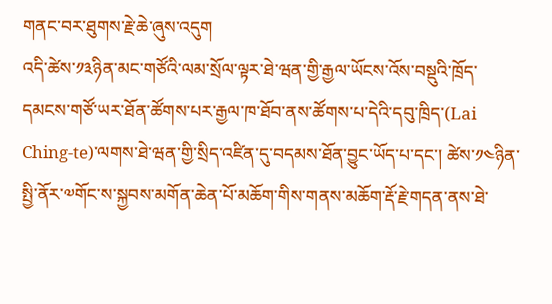གནང་བར་ཐུགས་རྗེ་ཆེ་ཞུས་འདུག
འདི་ཚེས་༡༣ཉིན་མང་གཙོའི་ལམ་སྲོལ་ལྟར་ཐེ་ཝན་གྱི་རྒྱལ་ཡོངས་འོས་བསྡུའི་ཁྲོད་དམངས་གཙོ་ཡར་ཐོན་ཚོགས་པར་རྒྱལ་ཁ་ཐོབ་ནས་ཚོགས་པ་དེའི་དབུ་ཁྲིད་(Lai Ching-te)་ལགས་ཐེ་ཝན་གྱི་སྲིད་འཛིན་དུ་བདམས་ཐོན་བྱུང་ཡོད་པ་དང་། ཚེས་༡༤ཉིན་སྤྱི་ནོར་༧གོང་ས་སྐྱབས་མགོན་ཆེན་པོ་མཆོག་གིས་གནས་མཆོག་རྡོ་རྗེ་གདན་ནས་ཐེ་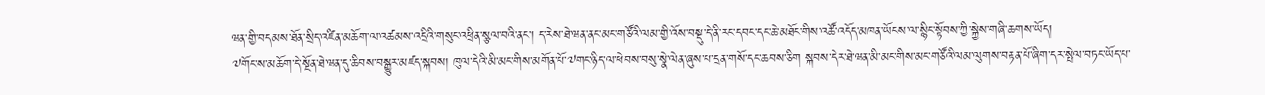ཝན་གྱི་བདམས་ཐོན་སྲིད་འཛིན་མཆོག་ལ་འཚམས་འདྲིའི་གསུང་འཕྲིན་སྩལ་བའི་ནང་། ད་རེས་ཐེ་ཝན་ནང་མང་གཙོའི་ལམ་གྱི་འོས་བསྡུ་དེ་ནི་རང་དབང་དང་ཆེ་མཐོང་གིས་འཚོ་འདོད་མཁན་ཡོངས་ལ་སྙིང་སྟོབས་ཀྱི་སྐྱེས་གཞི་ཆགས་ཡོད།
༧གོང་ས་མཆོག་དེ་སྔོན་ཐེ་ཝན་དུ་ཆིབས་བསྒྱུར་མཛད་སྐབས། ཁུལ་དེའི་མི་མང་གིས་མགོན་པོ་༧གང་ཉིད་ལ་ཕེབས་བསུ་སྣེ་ལེན་ཞུས་པ་དྲན་གསོ་དང་ཆབས་ཅིག སྐབས་དེར་ཐེ་ཝན་མི་མང་གིས་མང་གཙོའི་ལམ་ལུགས་བརྟན་པོ་ཞིག་དར་སྤེལ་བཏང་ཡོད་པ་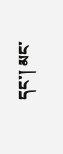དང་། མང་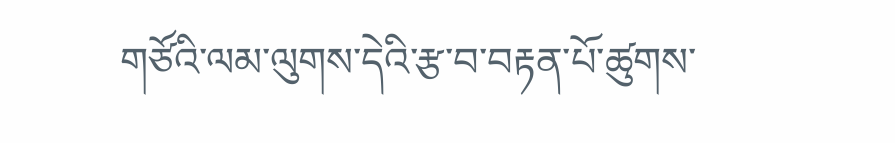གཙོའི་ལམ་ལུགས་དེའི་རྩ་བ་བརྟན་པོ་ཚུགས་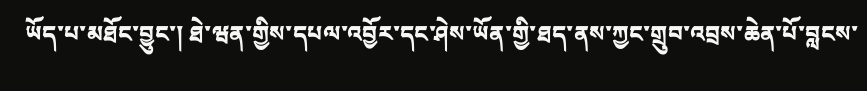ཡོད་པ་མཐོང་བྱུང་། ཐེ་ཝན་གྱིས་དཔལ་འབྱོར་དང་ཤེས་ཡོན་གྱི་ཐད་ནས་ཀྱང་གྲུབ་འབྲས་ཆེན་པོ་བླངས་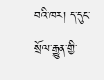བའི་ཁར། ད་དུང་སྲོལ་རྒྱུན་གྱི་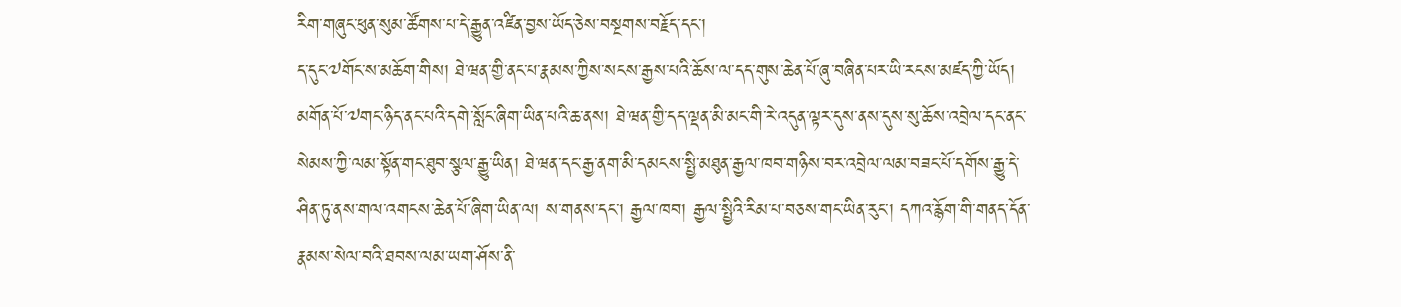རིག་གཞུང་ཕུན་སུམ་ཚོགས་པ་དེ་རྒྱུན་འཛིན་བྱས་ཡོད་ཅེས་བསྔགས་བརྗོད་དང་།
ད་དུང་༧གོང་ས་མཆོག་གིས། ཐེ་ཝན་གྱི་ནང་པ་རྣམས་ཀྱིས་སངས་རྒྱས་པའི་ཆོས་ལ་དད་གུས་ཆེན་པོ་ཞུ་བཞིན་པར་ཡི་རངས་མཛད་ཀྱི་ཡོད། མགོན་པོ་༧གང་ཉིད་ནང་པའི་དགེ་སློང་ཞིག་ཡིན་པའི་ཆ་ནས། ཐེ་ཝན་གྱི་དད་ལྡན་མི་མང་གི་རེ་འདུན་ལྟར་དུས་ནས་དུས་སུ་ཆོས་འབྲེལ་དང་ནང་སེམས་ཀྱི་ལམ་སྟོན་གང་ཐུབ་སྩལ་རྒྱུ་ཡིན། ཐེ་ཝན་དང་རྒྱ་ནག་མི་དམངས་སྤྱི་མཐུན་རྒྱལ་ཁབ་གཉིས་བར་འབྲེལ་ལམ་བཟང་པོ་དགོས་རྒྱུ་དེ་ཤིན་ཏུ་ནས་གལ་འགངས་ཆེན་པོ་ཞིག་ཡིན་ལ། ས་གནས་དང་། རྒྱལ་ཁབ། རྒྱལ་སྤྱིའི་རིམ་པ་བཅས་གང་ཡིན་རུང་། དཀའ་རྙོག་གི་གནད་དོན་རྣམས་སེལ་བའི་ཐབས་ལམ་ཡག་ཤོས་ནི་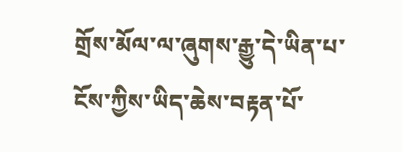གྲོས་མོལ་ལ་ཞུགས་རྒྱུ་དེ་ཡིན་པ་ངོས་ཀྱིས་ཡིད་ཆེས་བརྟན་པོ་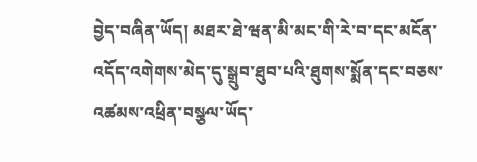བྱེད་བཞིན་ཡོད། མཐར་ཐེ་ཝན་མི་མང་གི་རེ་བ་དང་མངོན་འདོད་འགེགས་མེད་དུ་སྒྲུབ་ཐུབ་པའི་ཐུགས་སྨོན་དང་བཅས་འཚམས་འཕྲིན་བསྩལ་ཡོད་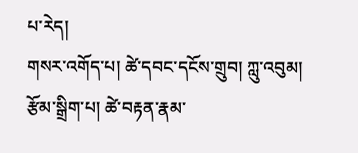པ་རེད།
གསར་འགོད་པ། ཚེ་དབང་དངོས་གྲུབ། ཀླུ་འབུམ།
རྩོམ་སྒྲིག་པ། ཚེ་བརྟན་རྣམ་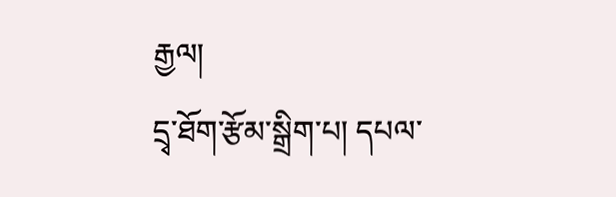རྒྱལ།
དྲྭ་ཐོག་རྩོམ་སྒྲིག་པ། དཔལ་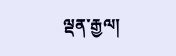ལྡན་རྒྱལ།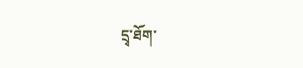དྲྭ་ཐོག་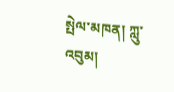སྤེལ་མཁན། ཀླུ་འབུམ།